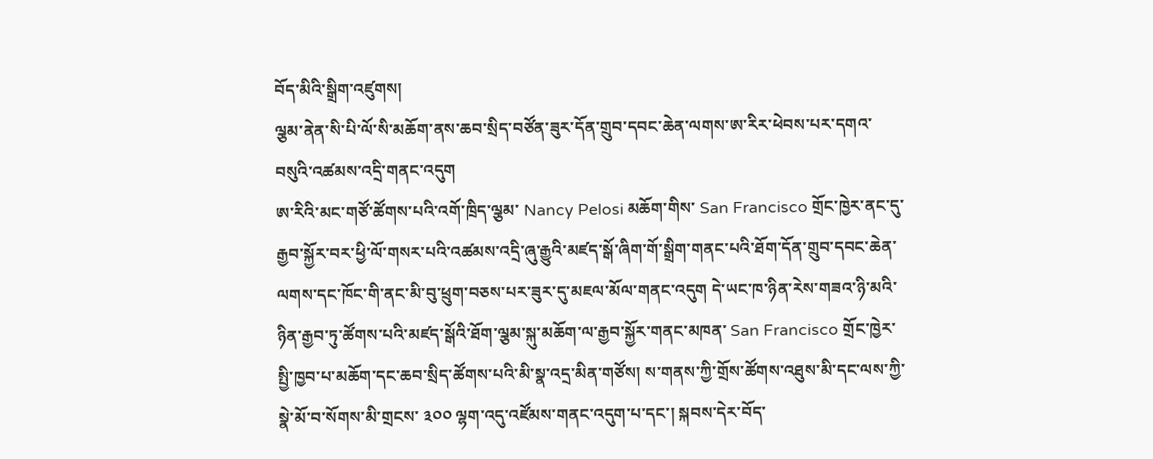བོད་མིའི་སྒྲིག་འཛུགས།
ལྕམ་ནེན་སི་པི་ལོ་སི་མཆོག་ནས་ཆབ་སྲིད་བཙོན་ཟུར་དོན་གྲུབ་དབང་ཆེན་ལགས་ཨ་རིར་ཕེབས་པར་དགའ་བསུའི་འཚམས་འདྲི་གནང་འདུག
ཨ་རིའི་མང་གཙོ་ཚོགས་པའི་འགོ་ཁྲིད་ལྕམ་ Nancy Pelosi མཆོག་གིས་ San Francisco གྲོང་ཁྱེར་ནང་དུ་རྒྱབ་སྐྱོར་བར་ཕྱི་ལོ་གསར་པའི་འཚམས་འདྲི་ཞུ་རྒྱུའི་མཛད་སྒོ་ཞིག་གོ་སྒྲིག་གནང་པའི་ཐོག་དོན་གྲུབ་དབང་ཆེན་ལགས་དང་ཁོང་གི་ནང་མི་བུ་ཕྲུག་བཅས་པར་ཟུར་དུ་མཇལ་མོལ་གནང་འདུག དེ་ཡང་ཁ་ཉིན་རེས་གཟའ་ཉི་མའི་ཉིན་རྒྱབ་ཏུ་ཚོགས་པའི་མཛད་སྒོའི་ཐོག་ལྕམ་སྐུ་མཆོག་ལ་རྒྱབ་སྐྱོར་གནང་མཁན་ San Francisco གྲོང་ཁྱེར་སྤྱི་ཁྱབ་པ་མཆོག་དང་ཆབ་སྲིད་ཚོགས་པའི་མི་སྣ་འདྲ་མིན་གཙོས། ས་གནས་ཀྱི་གྲོས་ཚོགས་འཐུས་མི་དང་ལས་ཀྱི་སྣེ་མོ་བ་སོགས་མི་གྲངས་ ༣༠༠ ལྷག་འདུ་འཛོམས་གནང་འདུག་པ་དང་། སྐབས་དེར་བོད་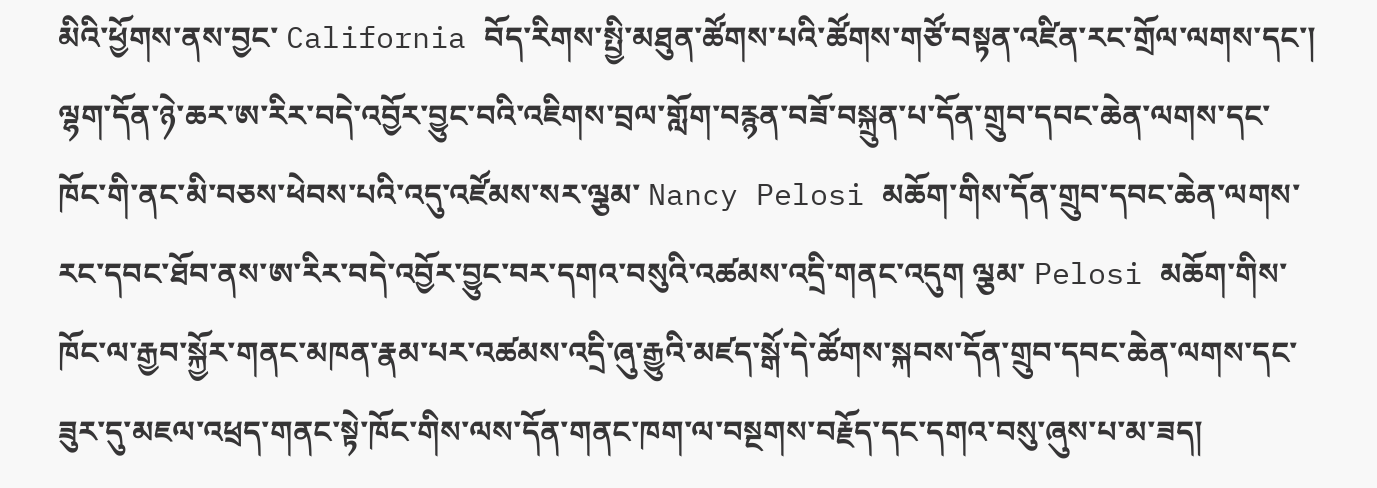མིའི་ཕྱོགས་ནས་བྱང་ California བོད་རིགས་སྤྱི་མཐུན་ཚོགས་པའི་ཚོགས་གཙོ་བསྟན་འཛིན་རང་གྲོལ་ལགས་དང་། ལྷག་དོན་ཉེ་ཆར་ཨ་རིར་བདེ་འབྱོར་བྱུང་བའི་འཇིགས་བྲལ་གློག་བརྙན་བཟོ་བསྐྲུན་པ་དོན་གྲུབ་དབང་ཆེན་ལགས་དང་ཁོང་གི་ནང་མི་བཅས་ཕེབས་པའི་འདུ་འཛོམས་སར་ལྕམ་ Nancy Pelosi མཆོག་གིས་དོན་གྲུབ་དབང་ཆེན་ལགས་རང་དབང་ཐོབ་ནས་ཨ་རིར་བདེ་འབྱོར་བྱུང་བར་དགའ་བསུའི་འཚམས་འདྲི་གནང་འདུག ལྕམ་ Pelosi མཆོག་གིས་ཁོང་ལ་རྒྱབ་སྐྱོར་གནང་མཁན་རྣམ་པར་འཚམས་འདྲི་ཞུ་རྒྱུའི་མཛད་སྒོ་དེ་ཚོགས་སྐབས་དོན་གྲུབ་དབང་ཆེན་ལགས་དང་ཟུར་དུ་མཇལ་འཕྲད་གནང་སྟེ་ཁོང་གིས་ལས་དོན་གནང་ཁག་ལ་བསྔགས་བརྗོད་དང་དགའ་བསུ་ཞུས་པ་མ་ཟད།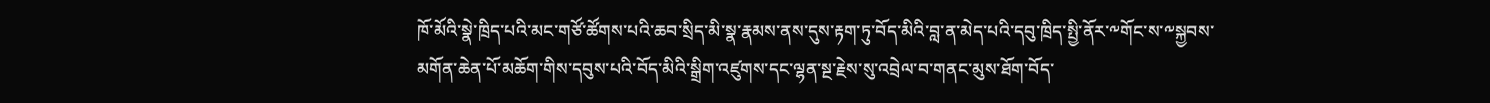ཁོ་མོའི་སྣེ་ཁྲིད་པའི་མང་གཙོ་ཚོགས་པའི་ཆབ་སྲིད་མི་སྣ་རྣམས་ནས་དུས་རྟག་ཏུ་བོད་མིའི་བླ་ན་མེད་པའི་དབུ་ཁྲིད་སྤྱི་ནོར་༸གོང་ས་༸སྐྱབས་མགོན་ཆེན་པོ་མཆོག་གིས་དབུས་པའི་བོད་མིའི་སྒྲིག་འཛུགས་དང་ལྷན་སྔ་རྗེས་སུ་འབྲེལ་བ་གནང་མུས་ཐོག་བོད་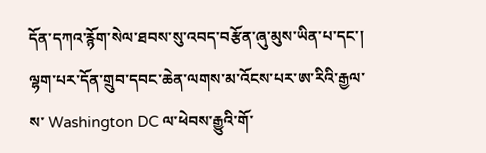དོན་དཀའ་རྙོག་སེལ་ཐབས་སུ་འབད་བརྩོན་ཞུ་མུས་ཡིན་པ་དང་། ལྷག་པར་དོན་གྲུབ་དབང་ཆེན་ལགས་མ་འོངས་པར་ཨ་རིའི་རྒྱལ་ས་ Washington DC ལ་ཕེབས་རྒྱུའི་གོ་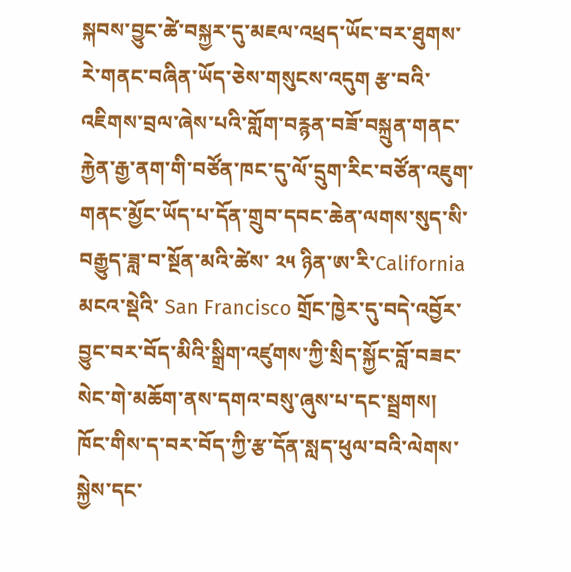སྐབས་བྱུང་ཚེ་བསྐྱར་དུ་མཇལ་འཕྲད་ཡོང་བར་ཐུགས་རེ་གནང་བཞིན་ཡོད་ཅེས་གསུངས་འདུག རྩ་བའི་འཇིགས་བྲལ་ཞེས་པའི་གློག་བརྙན་བཟོ་བསྐྲུན་གནང་རྐྱེན་རྒྱ་ནག་གི་བཙོན་ཁང་དུ་ལོ་དྲུག་རིང་བཙོན་འཇུག་གནང་མྱོང་ཡོད་པ་དོན་གྲུབ་དབང་ཆེན་ལགས་སུད་སི་བརྒྱུད་ཟླ་བ་སྔོན་མའི་ཚེས་ ༢༥ ཉིན་ཨ་རི་California མངའ་སྡེའི་ San Francisco གྲོང་ཁྱེར་དུ་བདེ་འབྱོར་བྱུང་བར་བོད་མིའི་སྒྲིག་འཛུགས་ཀྱི་སྲིད་སྐྱོང་བློ་བཟང་སེང་གེ་མཆོག་ནས་དགའ་བསུ་ཞུས་པ་དང་སྦྲགས། ཁོང་གིས་ད་བར་བོད་ཀྱི་རྩ་དོན་སླད་ཕུལ་བའི་ལེགས་སྐྱེས་དང་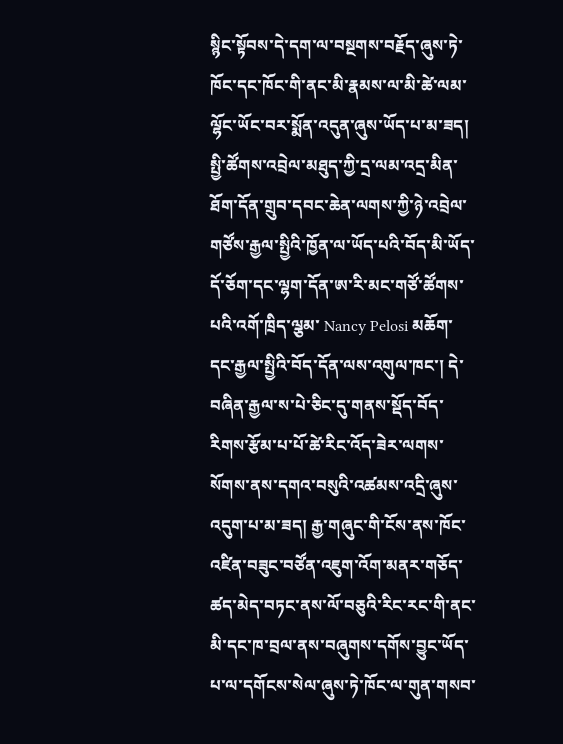སྙིང་སྟོབས་དེ་དག་ལ་བསྔགས་བརྗོད་ཞུས་ཏེ་ཁོང་དང་ཁོང་གི་ནང་མི་རྣམས་ལ་མི་ཚེ་ལམ་ལྷོང་ཡོང་བར་སྨོན་འདུན་ཞུས་ཡོད་པ་མ་ཟད། སྤྱི་ཚོགས་འབྲེལ་མཐུད་ཀྱི་དྲ་ལམ་འདྲ་མིན་ཐོག་དོན་གྲུབ་དབང་ཆེན་ལགས་ཀྱི་ཉེ་འབྲེལ་གཙོས་རྒྱལ་སྤྱིའི་ཁྱོན་ལ་ཡོད་པའི་བོད་མི་ཡོད་དོ་ཅོག་དང་ལྷག་དོན་ཨ་རི་མང་གཙོ་ཚོགས་པའི་འགོ་ཁྲིད་ལྕམ་ Nancy Pelosi མཆོག་དང་རྒྱལ་སྤྱིའི་བོད་དོན་ལས་འགུལ་ཁང་། དེ་བཞིན་རྒྱལ་ས་པེ་ཅིང་དུ་གནས་སྡོད་བོད་རིགས་རྩོམ་པ་པོ་ཚེ་རིང་འོད་ཟེར་ལགས་སོགས་ནས་དགའ་བསུའི་འཚམས་འདྲི་ཞུས་འདུག་པ་མ་ཟད། རྒྱ་གཞུང་གི་ངོས་ནས་ཁོང་འཛིན་བཟུང་བཙོན་འཇུག་འོག་མནར་གཅོད་ཚད་མེད་བཏང་ནས་ལོ་བཅུའི་རིང་རང་གི་ནང་མི་དང་ཁ་བྲལ་ནས་བཞུགས་དགོས་བྱུང་ཡོད་པ་ལ་དགོངས་སེལ་ཞུས་ཏེ་ཁོང་ལ་གུན་གསབ་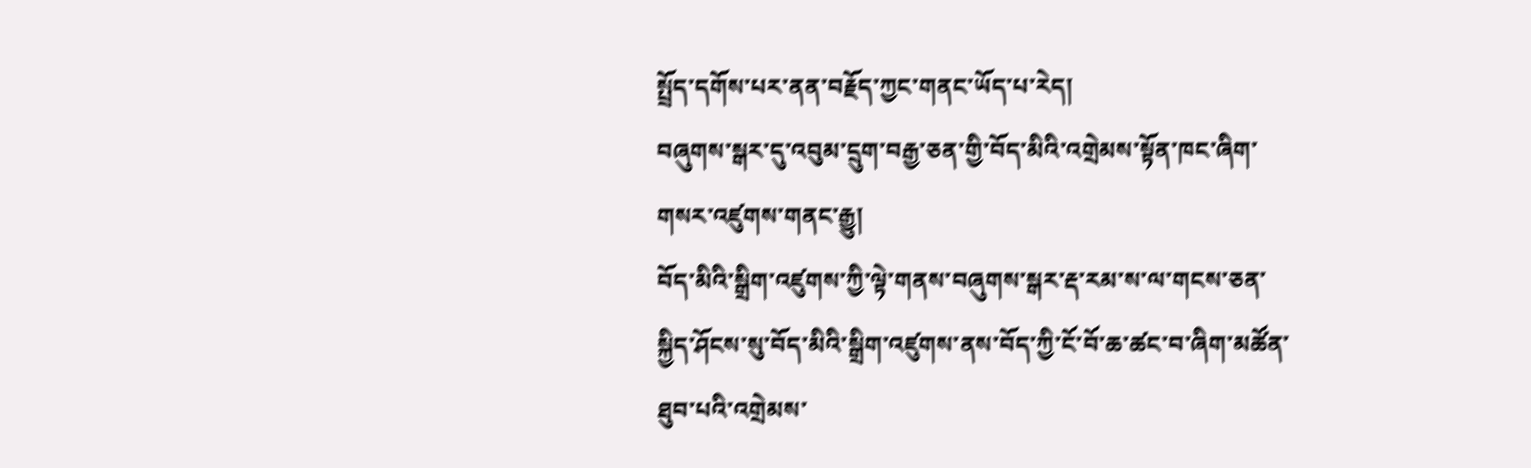སྤྲོད་དགོས་པར་ནན་བརྗོད་ཀྱང་གནང་ཡོད་པ་རེད།
བཞུགས་སྒར་དུ་འབུམ་དྲུག་བརྒྱ་ཅན་གྱི་བོད་མིའི་འགྲེམས་སྟོན་ཁང་ཞིག་གསར་འཛུགས་གནང་རྒྱུ།
བོད་མིའི་སྒྲིག་འཛུགས་ཀྱི་ལྟེ་གནས་བཞུགས་སྒར་རྡ་རམ་ས་ལ་གངས་ཅན་སྐྱིད་ཤོངས་སུ་བོད་མིའི་སྒྲིག་འཛུགས་ནས་བོད་ཀྱི་ངོ་བོ་ཆ་ཚང་བ་ཞིག་མཚོན་ཐུབ་པའི་འགྲེམས་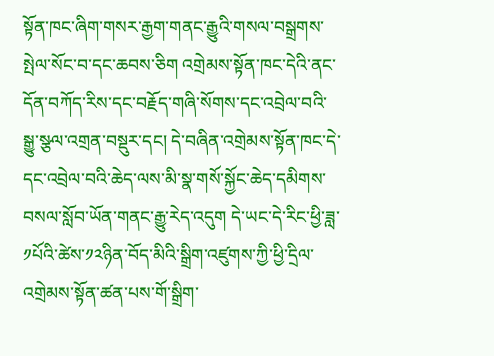སྟོན་ཁང་ཞིག་གསར་རྒྱག་གནང་རྒྱུའི་གསལ་བསྒྲགས་སྤེལ་སོང་བ་དང་ཆབས་ཅིག འགྲེམས་སྟོན་ཁང་དེའི་ནང་དོན་བཀོད་རིས་དང་བརྗོད་གཞི་སོགས་དང་འབྲེལ་བའི་སྒྱུ་སྩལ་འགྲན་བསྡུར་དང། དེ་བཞིན་འགྲེམས་སྟོན་ཁང་དེ་དང་འབྲེལ་བའི་ཆེད་ལས་མི་སྣ་གསོ་སྐྱོང་ཆེད་དམིགས་བསལ་སློབ་ཡོན་གནང་རྒྱུ་རེད་འདུག དེ་ཡང་དེ་རིང་ཕྱི་ཟླ་༡པོའི་ཚེས་༡༢ཉིན་བོད་མིའི་སྒྲིག་འཛུགས་ཀྱི་ཕྱི་དྲིལ་འགྲེམས་སྟོན་ཚན་པས་གོ་སྒྲིག་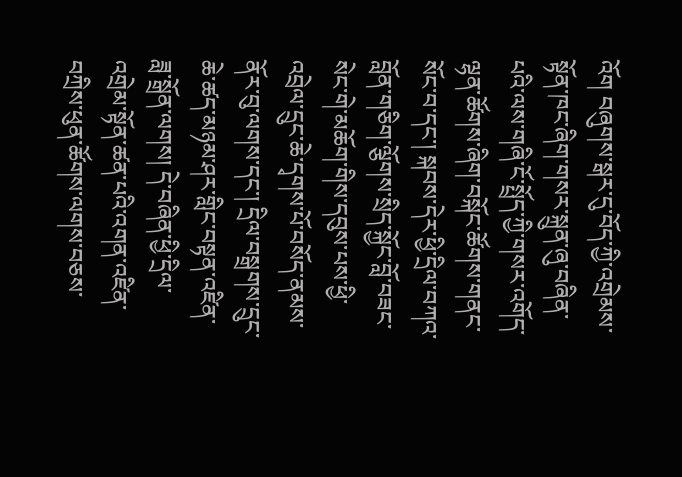འོག བཞུགས་སྒར་དུ་བོད་ཀྱི་འགྲེམས་སྟོན་ཁང་ཞིག་གསར་སྐྲུན་ཞུ་བཞིན་པའི་ལས་གཞི་ངོ་སྤྲོད་ཀྱི་གསར་འགོད་ལྷན་ཚོགས་ཞིག་བསྐོང་ཚོགས་གནང་སོང་བ་དང་། སྐབས་དེར་ཕྱི་དྲིལ་བཀའ་བློན་གཅིག་ལྕོགས་སྲིད་སྐྱོང་བློ་བཟང་སེང་གེ་མཆོག་གིས་དབུས་པས་ཕྱི་འབྲེལ་དྲུང་ཆེ་དྭགས་པོ་བསོད་ནམས་ནོར་བུ་ལགས་དང་། དྲིལ་བསྒྲགས་དྲུང་ཆེ་ཚད་མཉམ་ཤར་གླིང་བསྟན་འཛིན་ཟླ་སྒྲོན་ལགས། དེ་བཞིན་ཕྱི་དྲིལ་འགྲེམ་སྟོན་ཚན་པའི་འགན་འཛིན་བཀྲིས་ཕུན་ཚོགས་ལགས་བཅས་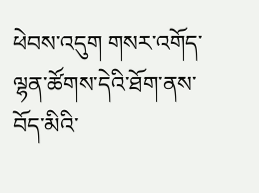ཕེབས་འདུག གསར་འགོད་ལྷན་ཚོགས་དེའི་ཐོག་ནས་བོད་མིའི་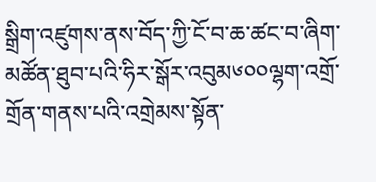སྒྲིག་འཛུགས་ནས་བོད་ཀྱི་ངོ་བ་ཆ་ཚང་བ་ཞིག་མཚོན་ཐུབ་པའི་ཧིར་སྒོར་འབུམ༦༠༠ལྷག་འགྲོ་གྲོན་གནས་པའི་འགྲེམས་སྟོན་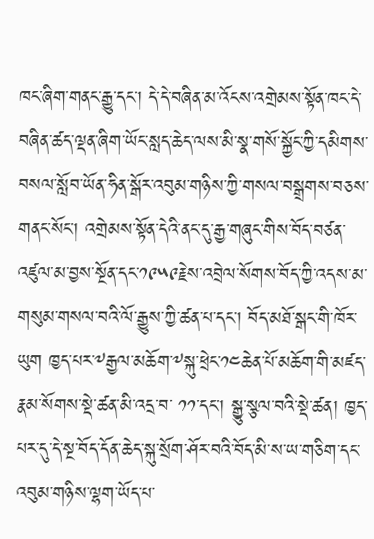ཁང་ཞིག་གནང་རྒྱུ་དང་། དེ་དེ་བཞིན་མ་འོངས་འགྲེམས་སྟོན་ཁང་དེ་བཞིན་ཚད་ལྡན་ཞིག་ཡོང་སླད་ཆེད་ལས་མི་སྣ་གསོ་སྐྱོང་ཀྱི་དམིགས་བསལ་སློབ་ཡོན་ཧིན་སྒོར་འབུམ་གཉིས་ཀྱི་གསལ་བསྒྲགས་བཅས་གནང་སོང་། འགྲེམས་སྟོན་དེའི་ནང་དུ་རྒྱ་གཞུང་གིས་བོད་བཙན་འཛུལ་མ་བྱས་སྔོན་དང་༡༩༥༩རྗེས་འབྲེལ་སོགས་བོད་ཀྱི་འདས་མ་གསུམ་གསལ་བའི་ལོ་རྒྱུས་ཀྱི་ཚན་པ་དང་། བོད་མཐོ་སྒང་གི་ཁོར་ཡུག ཁྱད་པར་༸རྒྱལ་མཆོག་༸སྐུ་ཕྲེང་༡༤ཆེན་པོ་མཆོག་གི་མཛད་རྣམ་སོགས་སྡེ་ཚན་མི་འདྲ་བ་ ༡༡་དང་། སྒྱུ་སྩལ་བའི་སྡེ་ཚན། ཁྱད་པར་དུ་དེ་སྔ་བོད་དོན་ཆེད་སྐུ་སྲོག་ཤོར་བའི་བོད་མི་ས་ཡ་གཅིག་དང་འབུམ་གཉིས་ལྷག་ཡོད་པ་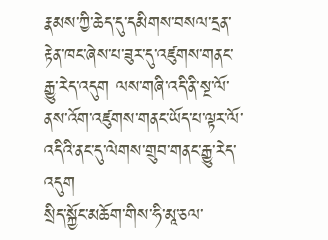རྣམས་ཀྱི་ཆེད་དུ་དམིགས་བསལ་དྲན་རྟེན་ཁང་ཞེས་པ་ཟུར་དུ་འཛུགས་གནང་རྒྱུ་རེད་འདུག ལས་གཞི་འདི་ནི་སྔ་ལོ་ནས་འོག་འཛུགས་གནང་ཡོད་པ་ལྟར་ལོ་འདིའི་ནང་དུ་ལེགས་གྲུབ་གནང་རྒྱུ་རེད་འདུག
སྲིད་སྐྱོང་མཆོག་གིས་ཧི་མཱ་ཅལ་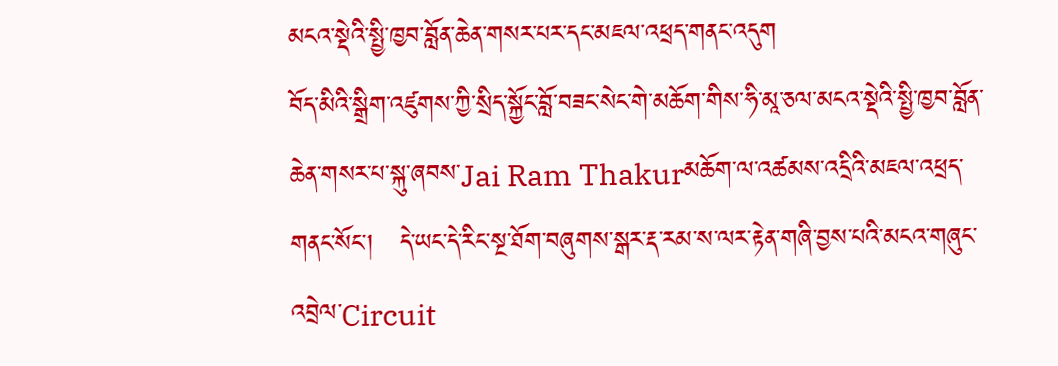མངའ་སྡེའི་སྤྱི་ཁྱབ་བློན་ཆེན་གསར་པར་དང་མཇལ་འཕྲད་གནང་འདུག
བོད་མིའི་སྒྲིག་འཛུགས་ཀྱི་སྲིད་སྐྱོང་བློ་བཟང་སེང་གེ་མཆོག་གིས་ཧི་མཱ་ཅལ་མངའ་སྡེའི་སྤྱི་ཁྱབ་བློན་ཆེན་གསར་པ་སྐུ་ཞབས་Jai Ram Thakurམཆོག་ལ་འཚམས་འདྲིའི་མཇལ་འཕྲད་གནང་སོང་།   དེ་ཡང་དེ་རིང་སྔ་ཐོག་བཞུགས་སྒར་རྡ་རམ་ས་ལར་རྟེན་གཞི་བྱས་པའི་མངའ་གཞུང་འབྲེལ་Circuit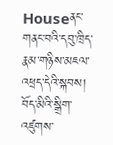Houseནང་གནང་བའི་དབུ་ཁྲིད་རྣམ་གཉིས་མཇལ་འཕྲད་དེའི་སྐབས། བོད་མིའི་སྒྲིག་འཛུགས་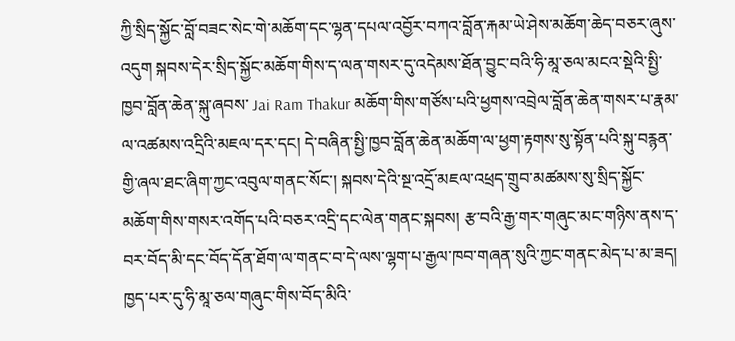ཀྱི་སྲིད་སྐྱོང་བློ་བཟང་སེང་གེ་མཆོག་དང་ལྷན་དཔལ་འབྱོར་བཀའ་བློན་རྐམ་ཡེ་ཤེས་མཆོག་ཆེད་བཅར་ཞུས་འདུག སྐབས་དེར་སྲིད་སྐྱོང་མཆོག་གིས་ད་ལན་གསར་དུ་འདེམས་ཐོན་བྱུང་བའི་ཧི་མཱ་ཅལ་མངའ་སྡེའི་སྤྱི་ཁྱབ་བློན་ཆེན་སྐུ་ཞབས་ Jai Ram Thakur མཆོག་གིས་གཙོས་པའི་ཕྱགས་འབྲེལ་བློན་ཆེན་གསར་པ་རྣམ་ལ་འཚམས་འདྲིའི་མཇལ་དར་དང། དེ་བཞིན་སྤྱི་ཁྱབ་བློན་ཆེན་མཆོག་ལ་ཕྱག་རྟགས་སུ་སྟོན་པའི་སྐུ་བརྙན་གྱི་ཞལ་ཐང་ཞིག་ཀྱང་འབུལ་གནང་སོང་། སྐབས་དེའི་སྔ་འདྲོ་མཇལ་འཕྲད་གྲུབ་མཚམས་སུ་སྲིད་སྐྱོང་མཆོག་གིས་གསར་འགོད་པའི་བཅར་འདྲི་དང་ལེན་གནང་སྐབས། རྩ་བའི་རྒྱ་གར་གཞུང་མང་གཉིས་ནས་ད་བར་བོད་མི་དང་བོད་དོན་ཐོག་ལ་གནང་བ་དེ་ལས་ལྷག་པ་རྒྱལ་ཁབ་གཞན་སུའི་ཀྱང་གནང་མེད་པ་མ་ཟད། ཁྱད་པར་དུ་ཧི་མཱ་ཅལ་གཞུང་གིས་བོད་མིའི་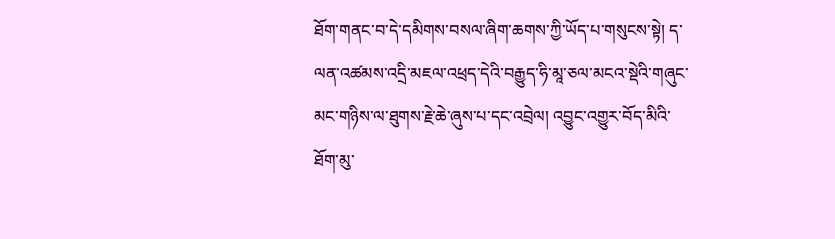ཐོག་གནང་བ་དེ་དམིགས་བསལ་ཞིག་ཆགས་ཀྱི་ཡོད་པ་གསུངས་སྟེ། ད་ལན་འཚམས་འདྲི་མཇལ་འཕྲད་དེའི་བརྒྱུད་ཧི་མཱ་ཅལ་མངའ་སྡེའི་གཞུང་མང་གཉིས་ལ་ཐུགས་རྗེ་ཆེ་ཞུས་པ་དང་འབྲེལ། འབྱུང་འགྱུར་བོད་མིའི་ཐོག་མུ་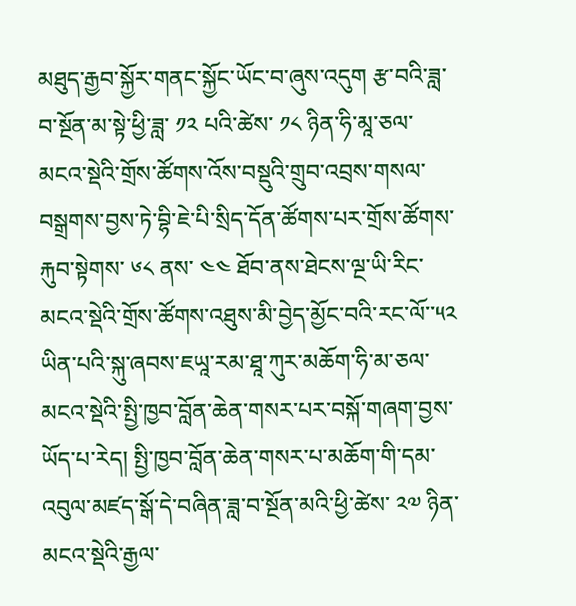མཐུད་རྒྱབ་སྐྱོར་གནང་སྐྱོང་ཡོང་བ་ཞུས་འདུག རྩ་བའི་ཟླ་བ་སྔོན་མ་སྟེ་ཕྱི་ཟླ་ ༡༢ པའི་ཚེས་ ༡༨ ཉིན་ཧི་མཱ་ཅལ་མངའ་སྡེའི་གྲོས་ཚོགས་འོས་བསྡུའི་གྲུབ་འབྲས་གསལ་བསྒྲགས་བྱས་ཏེ་བྷི་ཇེ་པི་སྲིད་དོན་ཚོགས་པར་གྲོས་ཚོགས་རྐུབ་སྟེགས་ ༦༨ ནས་ ༤༤ ཐོབ་ནས་ཐེངས་ལྔ་ཡི་རིང་མངའ་སྡེའི་གྲོས་ཚོགས་འཐུས་མི་བྱེད་མྱོང་བའི་རང་ལོ་་༥༢ ཡིན་པའི་སྐུ་ཞབས་ཇཡཱ་རམ་ཐཱ་ཀུར་མཆོག་ཧི་མ་ཅལ་མངའ་སྡེའི་སྤྱི་ཁྱབ་བློན་ཆེན་གསར་པར་བསྐོ་གཞག་བྱས་ཡོད་པ་རེད། སྤྱི་ཁྱབ་བློན་ཆེན་གསར་པ་མཆོག་གི་དམ་འབུལ་མཛད་སྒོ་དེ་བཞིན་ཟླ་བ་སྔོན་མའི་ཕྱི་ཚེས་ ༢༧ ཉིན་མངའ་སྡེའི་རྒྱལ་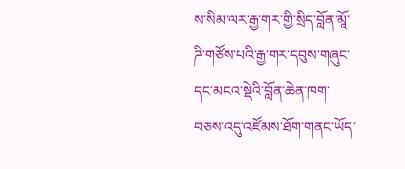ས་སིམ་ལར་རྒྱ་གར་གྱི་སྲིད་བློན་མཱོ་ཌི་གཙོས་པའི་རྒྱ་གར་དབུས་གཞུང་དང་མངའ་སྡེའི་བློན་ཆེན་ཁག་བཅས་འདུ་འཛོམས་ཐོག་གནང་ཡོད་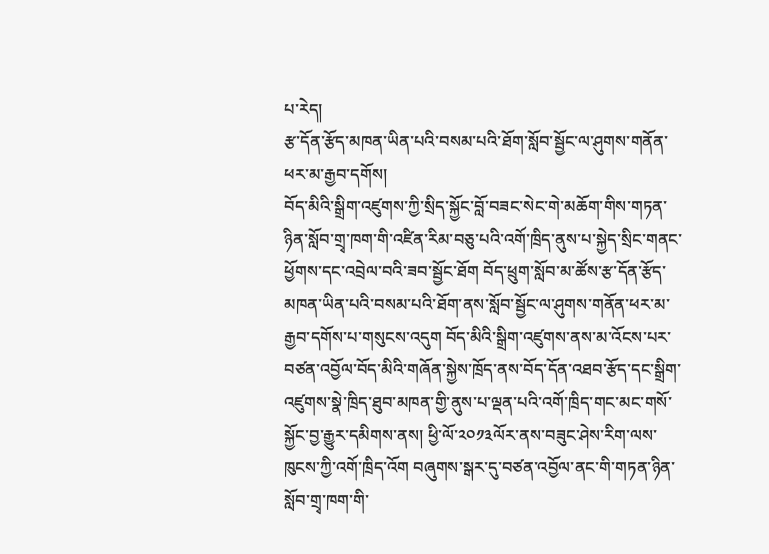པ་རེད།
རྩ་དོན་རྩོད་མཁན་ཡིན་པའི་བསམ་པའི་ཐོག་སློབ་སྦྱོང་ལ་ཤུགས་གནོན་ཕར་མ་རྒྱབ་དགོས།
བོད་མིའི་སྒྲིག་འཛུགས་ཀྱི་སྲིད་སྐྱོང་བློ་བཟང་སེང་གེ་མཆོག་གིས་གཏན་ཉིན་སློབ་གྲྭ་ཁག་གི་འཛིན་རིམ་བཅུ་པའི་འགོ་ཁྲིད་ནུས་པ་སྐྱེད་སྲིང་གནང་ཕྱོགས་དང་འབྲེལ་བའི་ཟབ་སྦྱོང་ཐོག བོད་ཕྲུག་སློབ་མ་ཚོས་རྩ་དོན་རྩོད་མཁན་ཡིན་པའི་བསམ་པའི་ཐོག་ནས་སློབ་སྦྱོང་ལ་ཤུགས་གནོན་ཕར་མ་རྒྱབ་དགོས་པ་གསུངས་འདུག བོད་མིའི་སྒྲིག་འཛུགས་ནས་མ་འོངས་པར་བཙན་འབྱོལ་བོད་མིའི་གཞོན་སྐྱེས་ཁྲོད་ནས་བོད་དོན་འཐབ་རྩོད་དང་སྒྲིག་འཛུགས་སྣེ་ཁྲིད་ཐུབ་མཁན་གྱི་ནུས་པ་ལྡན་པའི་འགོ་ཁྲིད་གང་མང་གསོ་སྐྱོང་བྱ་རྒྱུར་དམིགས་ནས། ཕྱི་ལོ་༢༠༡༣ལོར་ནས་བཟུང་ཤེས་རིག་ལས་ཁུངས་ཀྱི་འགོ་ཁྲིད་འོག བཞུགས་སྒར་དུ་བཙན་འབྱོལ་ནང་གི་གཏན་ཉིན་སློབ་གྲྭ་ཁག་གི་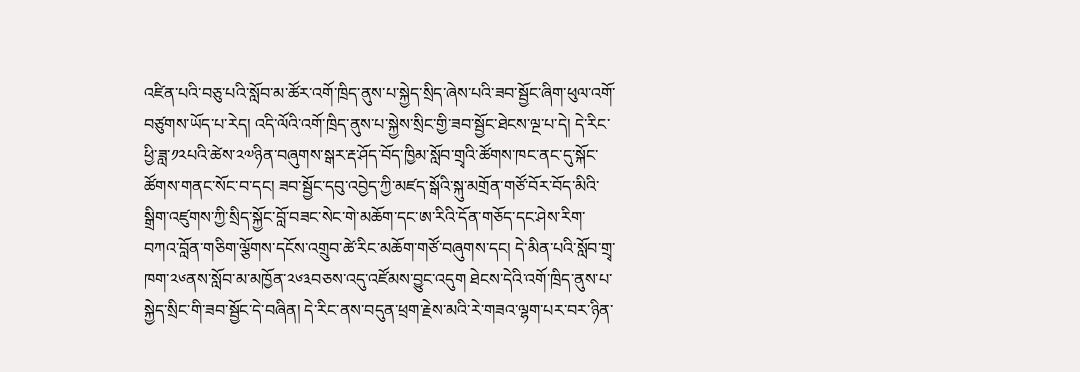འཛིན་པའི་བཅུ་པའི་སློབ་མ་ཚོར་འགོ་ཁྲིད་ནུས་པ་སྐྱེད་སྲིད་ཞེས་པའི་ཟབ་སྦྱོང་ཞིག་ཕུལ་འགོ་བཙུགས་ཡོད་པ་རེད། འདི་ལོའི་འགོ་ཁྲིད་ནུས་པ་སྐྱེས་སྲིང་གྱི་ཟབ་སྦྱོང་ཐེངས་ལྔ་པ་དེ། དེ་རིང་ཕྱི་ཟླ་༡༢པའི་ཚེས་༢༧ཉིན་བཞུགས་སྒར་རྡ་ཤོད་བོད་ཁྱིམ་སློབ་གྲྭའི་ཚོགས་ཁང་ནང་དུ་སྐོང་ཚོགས་གནང་སོང་བ་དང། ཟབ་སྦྱོང་དབུ་འབྱེད་ཀྱི་མཛད་སྒོའི་སྐུ་མགྲོན་གཙོ་བོར་བོད་མིའི་སྒྲིག་འཛུགས་ཀྱི་སྲིད་སྐྱོང་བློ་བཟང་སེང་གེ་མཆོག་དང་ཨ་རིའི་དོན་གཅོད་དང་ཤེས་རིག་བཀའ་བློན་གཅིག་ལྕོགས་དངོས་འགྲུབ་ཚེ་རིང་མཆོག་གཙོ་བཞུགས་དང། དེ་མིན་པའི་སློབ་གྲྭ་ཁག་༢༦ནས་སློབ་མ་མཁྱོན་༢༦༣བཅས་འདུ་འཛོམས་བྱུང་འདུག ཐེངས་དེའི་འགོ་ཁྲིད་ནུས་པ་སྐྱེད་སྲིང་གི་ཟབ་སྦྱོང་དེ་བཞིན། དེ་རིང་ནས་བདུན་ཕྲག་རྗེས་མའི་རེ་གཟའ་ལྷག་པར་བར་ཉིན་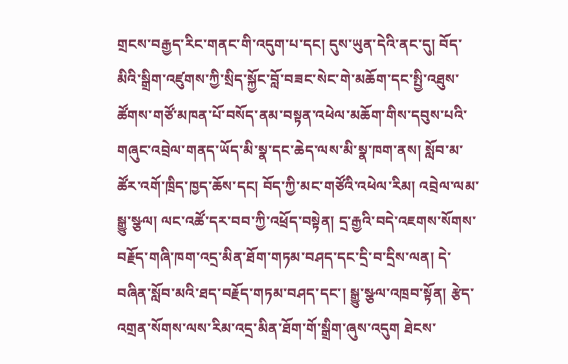གྲངས་བརྒྱད་རིང་གནང་གི་འདུག་པ་དང། དུས་ཡུན་དེའི་ནང་དུ། བོད་མིའི་སྒྲིག་འཛུགས་ཀྱི་སྲིད་སྐྱོང་བློ་བཟང་སེང་གེ་མཆོག་དང་སྤྱི་འཐུས་ཚོགས་གཙོ་མཁན་པོ་བསོད་ནམ་བསྟན་འཕེལ་མཆོག་གིས་དབུས་པའི་གཞུང་འབྲེལ་གནད་ཡོད་མི་སྣ་དང་ཆེད་ལས་མི་སྣ་ཁག་ནས། སློབ་མ་ཚོར་འགོ་ཁྲིད་ཁྱད་ཆོས་དང། བོད་ཀྱི་མང་གཙོའི་འཕེལ་རིམ། འབྲེལ་ལམ་སྒྱུ་སྩལ། ལང་འཚོ་དར་བབ་ཀྱི་འཕྲོད་བསྟེན། དྲ་རྒྱའི་བདེ་འཇགས་སོགས་བརྗོད་གཞི་ཁག་འདྲ་མིན་ཐོག་གཏམ་བཤད་དང་དྲི་བ་དྲིས་ལན། དེ་བཞིན་སློབ་མའི་ཐད་བརྗོད་གཏམ་བཤད་དང་། སྒྱུ་སྩལ་འཁྲབ་སྟོན། རྩེད་འགྲན་སོགས་ལས་རིམ་འདྲ་མིན་ཐོག་གོ་སྒྲིག་ཞུས་འདུག ཐེངས་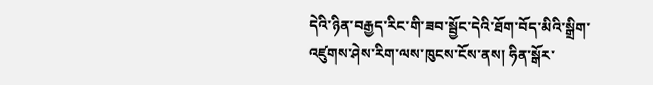དེའི་ཉིན་བརྒྱད་རིང་གི་ཟབ་སྦྱོང་དེའི་ཐོག་བོད་མིའི་སྒྲིག་འཛུགས་ཤེས་རིག་ལས་ཁུངས་ངོས་ནས། ཧིན་སྒོར་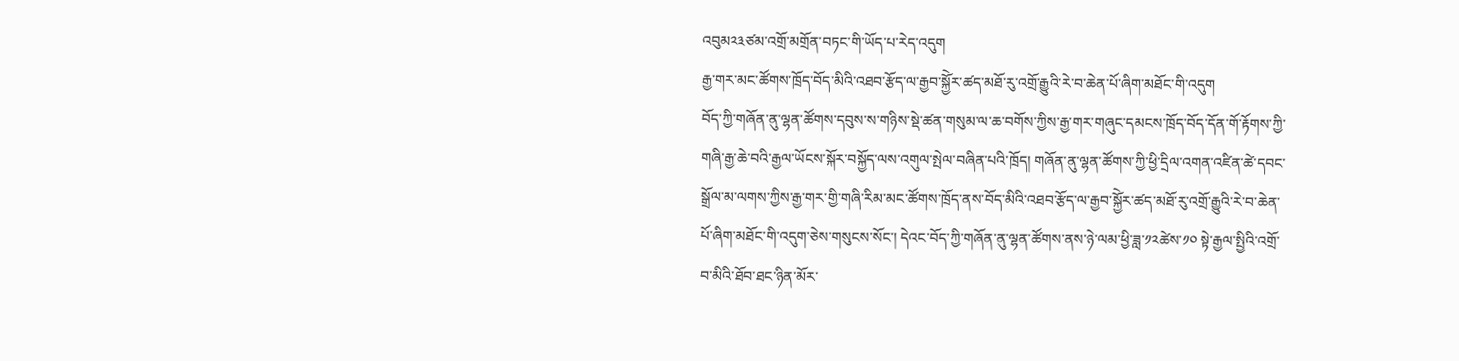འབུམ༢༣ཙམ་འགྲོ་མགྲོན་བཏང་གི་ཡོད་པ་རེད་འདུག
རྒྱ་གར་མང་ཚོགས་ཁྲོད་བོད་མིའི་འཐབ་རྩོད་ལ་རྒྱབ་སྐྱོེར་ཚད་མཐོ་རུ་འགྲོ་རྒྱུའི་རེ་བ་ཆེན་པོ་ཞིག་མཐོང་གི་འདུག
བོད་ཀྱི་གཞོན་ནུ་ལྷན་ཚོགས་དབུས་ས་གཉིས་སྡེ་ཚན་གསུམ་ལ་ཆ་བགོས་ཀྱིས་རྒྱ་གར་གཞུང་དམངས་ཁྲོད་བོད་དོན་གོ་རྟོགས་ཀྱི་གཞི་རྒྱ་ཆེ་བའི་རྒྱལ་ཡོངས་སྐོར་བསྐྱོད་ལས་འགུལ་སྤེལ་བཞིན་པའི་ཁྲོད། གཞོན་ནུ་ལྷན་ཚོགས་ཀྱི་ཕྱི་དྲིལ་འགན་འཛིན་ཚེ་དབང་སྒྲོལ་མ་ལགས་ཀྱིས་རྒྱ་གར་གྱི་གཞི་རིམ་མང་ཚོགས་ཁྲོད་ནས་བོད་མིའི་འཐབ་རྩོད་ལ་རྒྱབ་སྐྱོེར་ཚད་མཐོ་རུ་འགྲོ་རྒྱུའི་རེ་བ་ཆེན་པོ་ཞིག་མཐོང་གི་འདུག་ཅེས་གསུངས་སོང་། དེའང་བོད་ཀྱི་གཞོན་ནུ་ལྷན་ཚོགས་ནས་ཉེ་ལམ་ཕྱི་ཟླ་༡༢ཚེས་༡༠ སྟེ་རྒྱལ་སྤྱིའི་འགྲོ་བ་མིའི་ཐོབ་ཐང་ཉིན་མོར་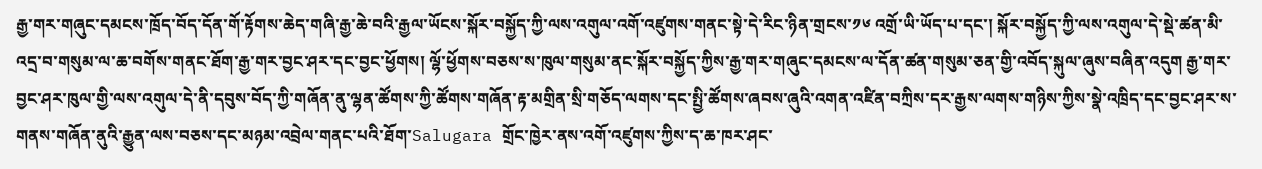རྒྱ་གར་གཞུང་དམངས་ཁྲོད་བོད་དོན་གོ་རྟོགས་ཆེད་གཞི་རྒྱ་ཆེ་བའི་རྒྱལ་ཡོངས་སྐོར་བསྐྱོད་ཀྱི་ལས་འགུལ་འགོ་འཛུགས་གནང་སྟེ་དེ་རིང་ཉིན་གྲངས་༡༦ འགྲོ་ཡི་ཡོད་པ་དང་། སྐོར་བསྐྱོད་ཀྱི་ལས་འགུལ་དེ་སྡེ་ཚན་མི་འདྲ་བ་གསུམ་ལ་ཆ་བགོས་གནང་ཐོག་རྒྱ་གར་བྱང་ཤར་དང་བྱང་ཕྱོགས། ལྷོ་ཕྱོགས་བཅས་ས་ཁུལ་གསུམ་ནང་སྐོར་བསྐྱོད་ཀྱིས་རྒྱ་གར་གཞུང་དམངས་ལ་དོན་ཚན་གསུམ་ཅན་གྱི་འབོད་སྐུལ་ཞུས་བཞིན་འདུག རྒྱ་གར་བྱང་ཤར་ཁུལ་གྱི་ལས་འགུལ་དེ་ནི་དབུས་བོད་ཀྱི་གཞོན་ནུ་ལྷན་ཚོགས་ཀྱི་ཚོགས་གཞོན་རྟ་མགྲིན་སྲི་གཅོད་ལགས་དང་སྤྱི་ཚོགས་ཞབས་ཞུའི་འགན་འཛིན་བཀྲིས་དར་རྒྱས་ལགས་གཉིས་ཀྱིས་སྣེ་འཁྲིད་དང་བྱང་ཤར་ས་གནས་གཞོན་ནུའི་རྒྱུན་ལས་བཅས་དང་མཉམ་འབྲེལ་གནང་པའི་ཐོག་Salugara གྲོང་ཁྱེར་ནས་འགོ་འཛུགས་ཀྱིས་ད་ཆ་ཁར་ཤང་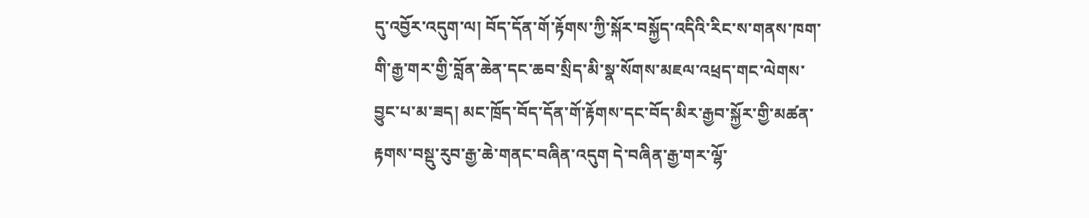དུ་འབྱོར་འདུག་ལ། བོད་དོན་གོ་རྟོགས་ཀྱི་སྐོར་བསྐྱོད་འདིའི་རིང་ས་གནས་ཁག་གི་རྒྱ་གར་གྱི་བློན་ཆེན་དང་ཆབ་སྲིད་མི་སྣ་སོགས་མཇལ་འཕྲད་གང་ལེགས་བྱུང་པ་མ་ཟད། མང་ཁྲོད་བོད་དོན་གོ་རྟོགས་དང་བོད་མིར་རྒྱབ་སྐྱོར་གྱི་མཚན་རྟགས་བསྡུ་རུབ་རྒྱ་ཆེ་གནང་བཞིན་འདུག དེ་བཞིན་རྒྱ་གར་ལྷོ་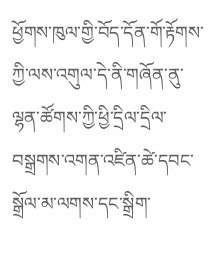ཕྱོགས་ཁུལ་གྱི་བོད་དོན་གོ་རྟོགས་ཀྱི་ལས་འགུལ་དེ་ནི་གཞོན་ནུ་ལྷན་ཚོགས་ཀྱི་ཕྱི་དྲིལ་དྲིལ་བསྒྲགས་འགན་འཛིན་ཚེ་དབང་སྒྲོལ་མ་ལགས་དང་སྒྲིག་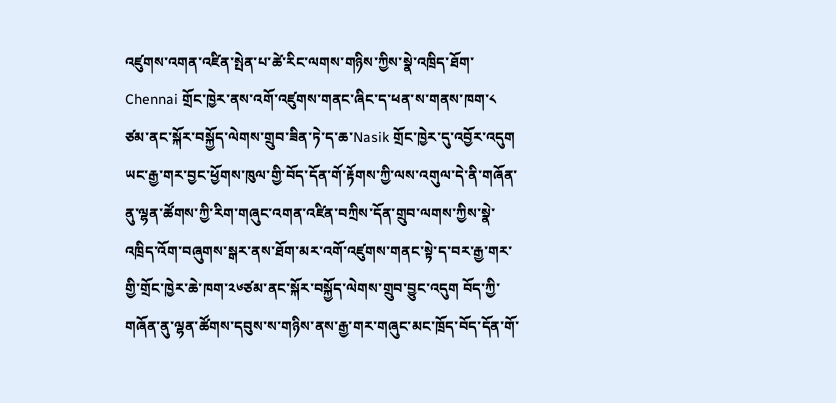འཛུགས་འགན་འཛིན་སྤེན་པ་ཚེ་རིང་ལགས་གཉིས་ཀྱིས་སྣེ་འཁྲིད་ཐོག་Chennai གྲོང་ཁྱེར་ནས་འགོ་འཛུགས་གནང་ཞིང་ད་ཕན་ས་གནས་ཁག་༨ ཙམ་ནང་སྐོར་བསྐྱོད་ལེགས་གྲུབ་ཟིན་ཏེ་ད་ཆ་Nasik གྲོང་ཁྱེར་དུ་འབྱོར་འདུག ཡང་རྒྱ་གར་བྱང་ཕྱོགས་ཁུལ་གྱི་བོད་དོན་གོ་རྟོགས་ཀྱི་ལས་འགུལ་དེ་ནི་གཞོན་ནུ་ལྷན་ཚོགས་ཀྱི་རིག་གཞུང་འགན་འཛིན་བཀྲིས་དོན་གྲུབ་ལགས་ཀྱིས་སྣེ་འཁྲིད་འོག་བཞུགས་སྒར་ནས་ཐོག་མར་འགོ་འཛུགས་གནང་སྟེ་ད་བར་རྒྱ་གར་གྱི་གྲོང་ཁྱེར་ཆེ་ཁག་༢༦ཙམ་ནང་སྐོར་བསྐྱོད་ལེགས་གྲུབ་བྱུང་འདུག བོད་ཀྱི་གཞོན་ནུ་ལྷན་ཚོགས་དབུས་ས་གཉིས་ནས་རྒྱ་གར་གཞུང་མང་ཁྲོད་བོད་དོན་གོ་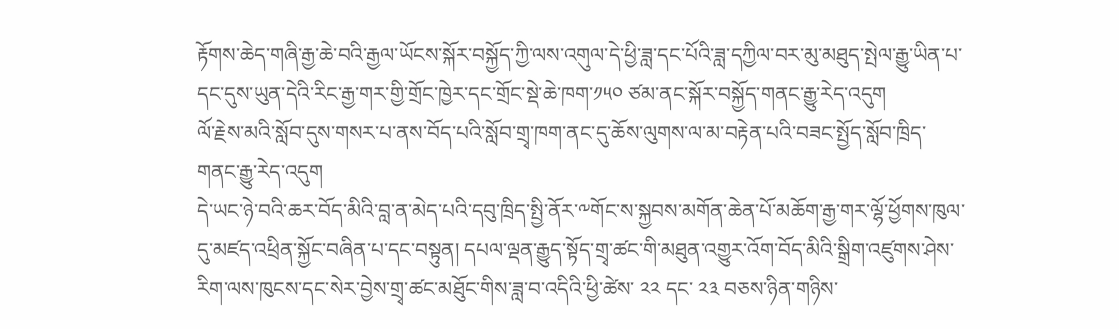རྟོགས་ཆེད་གཞི་རྒྱ་ཆེ་བའི་རྒྱལ་ཡོངས་སྐོར་བསྐྱོད་ཀྱི་ལས་འགུལ་དེ་ཕྱི་ཟླ་དང་པོའི་ཟླ་དཀྱིལ་བར་མུ་མཐུད་སྤེལ་རྒྱུ་ཡིན་པ་དང་དུས་ཡུན་དེའི་རིང་རྒྱ་གར་གྱི་གྲོང་ཁྱེར་དང་གྲོང་སྡེ་ཆེ་ཁག་༡༥༠ ཙམ་ནང་སྐོར་བསྐྱོད་གནང་རྒྱུ་རེད་འདུག
ལོ་རྗེས་མའི་སློབ་དུས་གསར་པ་ནས་བོད་པའི་སློབ་གྲྭ་ཁག་ནང་དུ་ཆོས་ལུགས་ལ་མ་བརྟེན་པའི་བཟང་སྤྱོད་སློབ་ཁྲིད་གནང་རྒྱུ་རེད་འདུག
དེ་ཡང་ཉེ་བའི་ཆར་བོད་མིའི་བླ་ན་མེད་པའི་དབུ་ཁྲིད་སྤྱི་ནོར་༸གོང་ས་སྐྱབས་མགོན་ཆེན་པོ་མཆོག་རྒྱ་གར་ལྷོ་ཕྱོགས་ཁུལ་དུ་མཛད་འཕྲིན་སྐྱོང་བཞིན་པ་དང་བསྟུན། དཔལ་ལྡན་རྒྱུད་སྟོད་གྲྭ་ཚང་གི་མཐུན་འགྱུར་འོག་བོད་མིའི་སྒྲིག་འཛུགས་ཤེས་རིག་ལས་ཁུངས་དང་སེར་བྱེས་གྲྭ་ཚང་མཐོུང་གིས་ཟླ་བ་འདིའི་ཕྱི་ཚེས་ ༢༢ དང་ ༢༣ བཅས་ཉིན་གཉིས་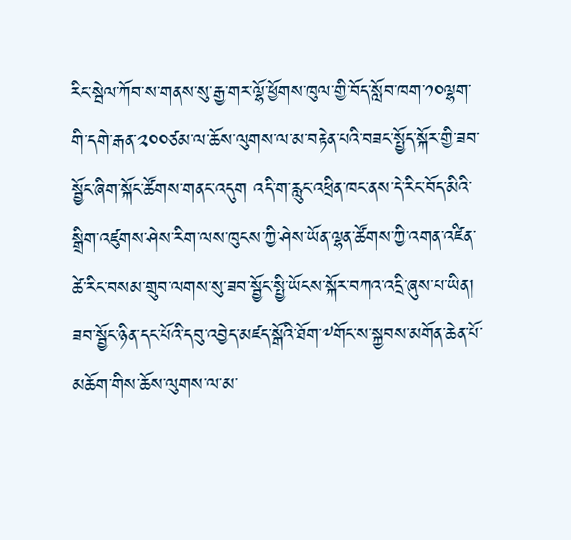རིང་སྦེལ་ཀོབ་ས་གནས་སུ་རྒྱ་གར་ལྷོ་ཕྱོགས་ཁུལ་གྱི་བོད་སློབ་ཁག་༡༠ལྷག་གི་དགེ་རྒན་༢༠༠ཙམ་ལ་ཆོས་ལུགས་ལ་མ་བརྟེན་པའི་བཟང་སྤྱོད་སྐོར་གྱི་ཟབ་སྦྱོང་ཞིག་སྐོང་ཚོགས་གནང་འདུག འདི་ག་རླུང་འཕྲིན་ཁང་ནས་དེ་རིང་བོད་མིའི་སྒྲིག་འཛུགས་ཤེས་རིག་ལས་ཁུངས་ཀྱི་ཤེས་ཡོན་ལྷན་ཚོགས་ཀྱི་འགན་འཛིན་ཚེ་རིང་བསམ་གྲུབ་ལགས་སུ་ཟབ་སྦྱོང་སྤྱི་ཡོངས་སྐོར་བཀའ་འདྲི་ཞུས་པ་ཡིན། ཟབ་སྦྱོང་ཉིན་དང་པོའི་དབུ་འབྱེད་མཛད་སྒོའི་ཐོག་༸གོང་ས་སྐྱབས་མགོན་ཆེན་པོ་མཆོག་གིས་ཆོས་ལུགས་ལ་མ་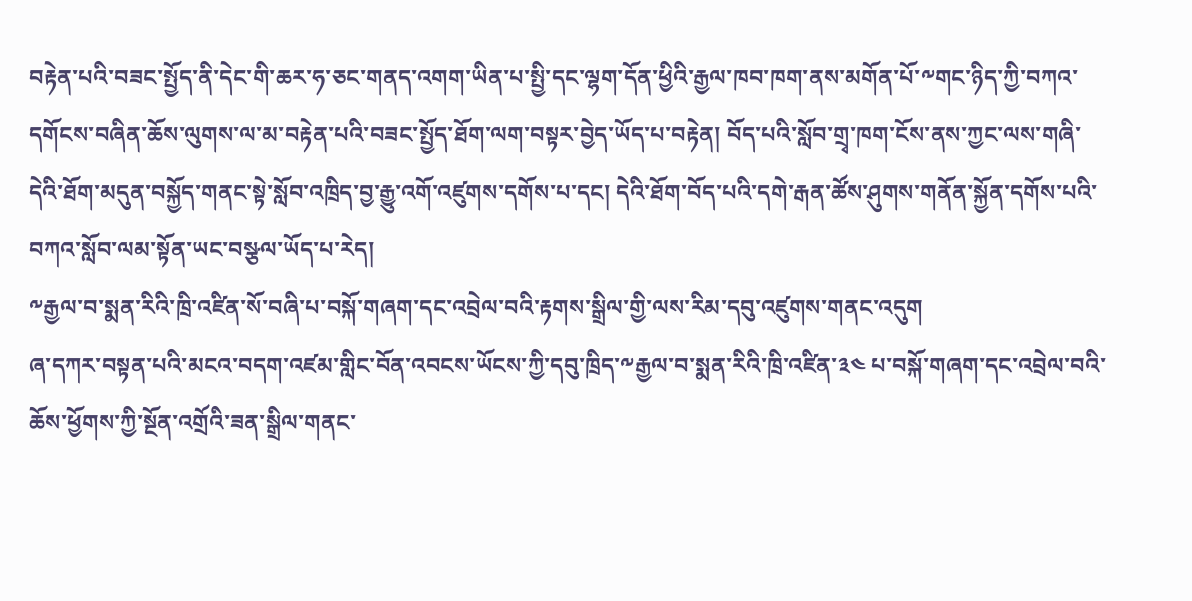བརྟེན་པའི་བཟང་སྤྱོད་ནི་དེང་གི་ཆར་ཧ་ཅང་གནད་འགག་ཡིན་པ་སྤྱི་དང་ལྷག་དོན་ཕྱིའི་རྒྱལ་ཁབ་ཁག་ནས་མགོན་པོ་༸གང་ཉིད་ཀྱི་བཀའ་དགོངས་བཞིན་ཆོས་ལུགས་ལ་མ་བརྟེན་པའི་བཟང་སྤྱོད་ཐོག་ལག་བསྟར་བྱེད་ཡོད་པ་བརྟེན། བོད་པའི་སློབ་གྲྭ་ཁག་ངོས་ནས་ཀྱང་ལས་གཞི་དེའི་ཐོག་མདུན་བསྐྱོད་གནང་སྟེ་སློབ་འཁྲིད་བྱ་རྒྱུ་འགོ་འཛུགས་དགོས་པ་དང། དེའི་ཐོག་བོད་པའི་དགེ་རྒན་ཚོས་ཤུགས་གནོན་སྐྱོན་དགོས་པའི་བཀའ་སློབ་ལམ་སྟོན་ཡང་བསྩལ་ཡོད་པ་རེད།
༸རྒྱལ་བ་སྨན་རིའི་ཁྲི་འཛིན་སོ་བཞི་པ་བསྐོ་གཞག་དང་འབྲེལ་བའི་རྟགས་སྒྲིལ་གྱི་ལས་རིམ་དབུ་འཛུགས་གནང་འདུག
ཞ་དཀར་བསྟན་པའི་མངའ་བདག་འཛམ་གླིང་བོན་འབངས་ཡོངས་ཀྱི་དབུ་ཁྲིད་༸རྒྱལ་བ་སྨན་རིའི་ཁྲི་འཛིན་༣༤ པ་བསྐོ་གཞག་དང་འབྲེལ་བའི་ཆོས་ཕྱོགས་ཀྱི་སྔོན་འགྲོའི་ཟན་སྒྲིལ་གནང་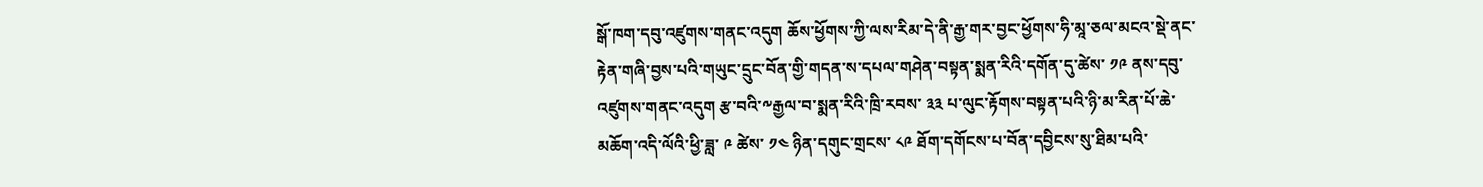སྒོ་ཁག་དབུ་འཛུགས་གནང་འདུག ཆོས་ཕྱོགས་ཀྱི་ལས་རིམ་དེ་ནི་རྒྱ་གར་བྱང་ཕྱོགས་ཧི་མཱ་ཅལ་མངའ་སྡེ་ནང་རྟེན་གཞི་བྱས་པའི་གཡུང་དྲུང་བོན་གྱི་གདན་ས་དཔལ་གཤེན་བསྟན་སྨན་རིའི་དགོན་དུ་ཚེས་ ༡༩ ནས་དབུ་འཛུགས་གནང་འདུག རྩ་བའི་༸རྒྱལ་བ་སྨན་རིའི་ཁྲི་རབས་ ༣༣ པ་ལུང་རྟོགས་བསྟན་པའི་ཉི་མ་རིན་པོ་ཆེ་མཆོག་འདི་ལོའི་ཕྱི་ཟླ་ ༩ ཚེས་ ༡༤ ཉིན་དགུང་གྲངས་ ༨༩ ཐོག་དགོངས་པ་བོན་དབྱིངས་སུ་ཐིམ་པའི་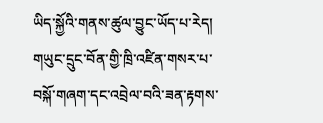ཡིད་སྐྱོའི་གནས་ཚུལ་བྱུང་ཡོད་པ་རེད། གཡུང་དྲུང་བོན་གྱི་ཁྲི་འཛིན་གསར་པ་བསྐོ་གཞག་དང་འབྲེལ་བའི་ཟན་རྟགས་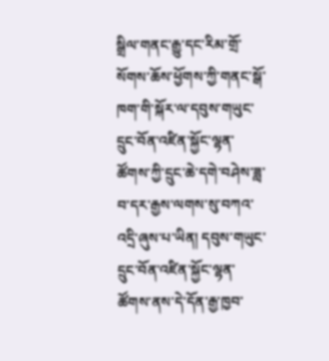སྒྲིལ་གནང་རྒྱུ་དང་རིམ་གྲོ་སོགས་ཆོས་ཕྱོགས་ཀྱི་གནང་སྒོ་ཁག་གི་སྐོར་ལ་དབུས་གཡུང་དྲུང་བོན་འཛིན་སྐྱོང་ལྷན་ཚོགས་ཀྱི་དྲུང་ཆེ་དགེ་བཤེས་ཟླ་བ་དར་རྒྱས་ལགས་སུ་བཀའ་འདྲི་ཞུས་པ་ཡིན། དབུས་གཡུང་དྲུང་བོན་འཛིན་སྐྱོང་ལྷན་ཚོགས་ནས་དེ་དོན་རྒྱ་ཁྱབ་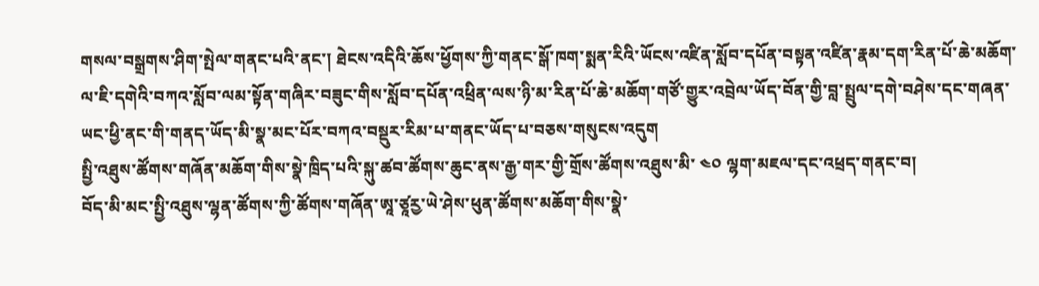གསལ་བསྒྲགས་ཤིག་སྤེལ་གནང་པའི་ནང་། ཐེངས་འདིའི་ཆོས་ཕྱོགས་ཀྱི་གནང་སྒོ་ཁག་སྨན་རིའི་ཡོངས་འཛིན་སློབ་དཔོན་བསྟན་འཛིན་རྣམ་དག་རིན་པོ་ཆེ་མཆོག་ལ་ཇི་དགེའི་བཀའ་སློབ་ལམ་སྟོན་གཞིར་བཟུང་གིས་སློབ་དཔོན་འཕྲིན་ལས་ཉི་མ་རིན་པོ་ཆེ་མཆོག་གཙོ་གྱུར་འབྲེལ་ཡོད་བོན་གྱི་བླ་སྤྲུལ་དགེ་བཤེས་དང་གཞན་ཡང་ཕྱི་ནང་གི་གནད་ཡོད་མི་སྣ་མང་པོར་བཀའ་བསྡུར་རིམ་པ་གནང་ཡོད་པ་བཅས་གསུངས་འདུག
སྤྱི་འཐུས་ཚོགས་གཞོན་མཆོག་གིས་སྣེ་ཁྲིད་པའི་སྐུ་ཚབ་ཚོགས་ཆུང་ནས་རྒྱ་གར་གྱི་གྲོས་ཚོགས་འཐུས་མི་ ༤༠ ལྷག་མཇལ་དང་འཕྲད་གནང་བ།
བོད་མི་མང་སྤྱི་འཐུས་ལྷན་ཚོགས་ཀྱི་ཚོགས་གཞོན་ཨཱ་ཙཱརྱ་ཡེ་ཤེས་ཕུན་ཚོགས་མཆོག་གིས་སྣེ་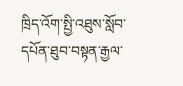ཁྲིད་འོག་སྤྱི་འཐུས་སློབ་དཔོན་ཐུབ་བསྟན་རྒྱལ་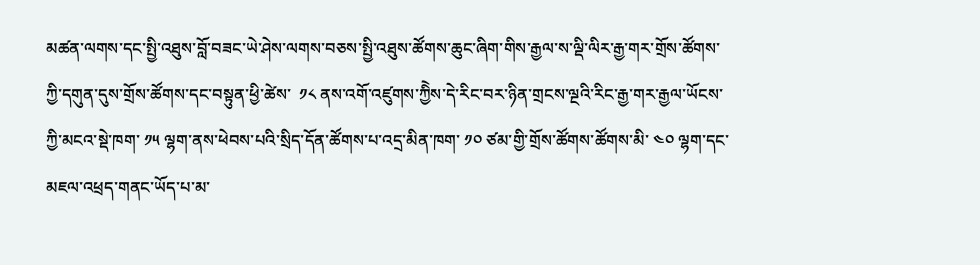མཚན་ལགས་དང་སྤྱི་འཐུས་བློ་བཟང་ཡེ་ཤེས་ལགས་བཅས་སྤྱི་འཐུས་ཚོགས་ཆུང་ཞིག་གིས་རྒྱལ་ས་ལྡི་ལིར་རྒྱ་གར་གྲོས་ཚོགས་ཀྱི་དགུན་དུས་གྲོས་ཚོགས་དང་བསྟུན་ཕྱི་ཚེས་  ༡༨ ནས་འགོ་འཛུགས་ཀྱིེས་དེ་རིང་བར་ཉིན་གྲངས་ལྔའི་རིང་རྒྱ་གར་རྒྱལ་ཡོངས་ཀྱི་མངའ་སྡེ་ཁག་ ༡༥ ལྷག་ནས་ཕེབས་པའི་སྲིད་དོན་ཚོགས་པ་འདྲ་མིན་ཁག་ ༡༠ ཙམ་གྱི་གྲོས་ཚོགས་ཚོགས་མི་ ༤༠ ལྷག་དང་མཇལ་འཕྲད་གནང་ཡོད་པ་མ་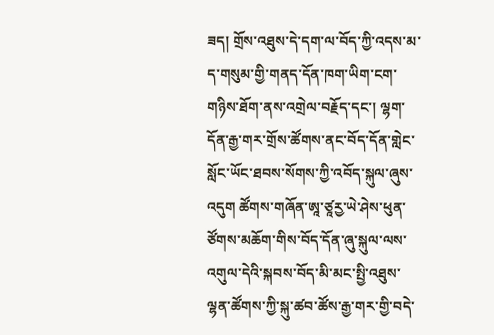ཟད། གྲོས་འཐུས་དེ་དག་ལ་བོད་ཀྱི་འདས་མ་ད་གསུམ་གྱི་གནད་དོན་ཁག་ཡིག་ངག་གཉིས་ཐོག་ནས་འགྲེལ་བརྗོད་དང་། ལྷག་དོན་རྒྱ་གར་གྲོས་ཚོགས་ནང་བོད་དོན་གླེང་སློང་ཡོང་ཐབས་སོགས་ཀྱི་འབོད་སྐུལ་ཞུས་འདུག ཚོགས་གཞོན་ཨཱ་ཙཱརྱ་ཡེ་ཤེས་ཕུན་ཙོགས་མཆོག་གིས་བོད་དོན་ཞུ་སྐུལ་ལས་འགུལ་དེའི་སྐབས་བོད་མི་མང་སྤྱི་འཐུས་ལྷན་ཚོགས་ཀྱི་སྐུ་ཚབ་ཚོས་རྒྱ་གར་གྱི་བདེ་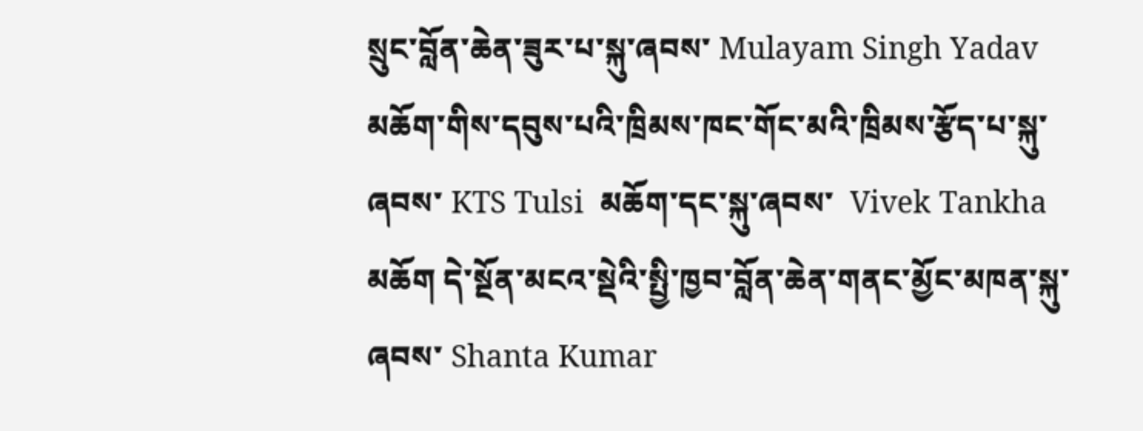སྲུང་བློན་ཆེན་ཟུར་པ་སྐུ་ཞབས་ Mulayam Singh Yadav  མཆོག་གིས་དབུས་པའི་ཁྲིམས་ཁང་གོང་མའི་ཁྲིམས་རྩོད་པ་སྐུ་ཞབས་ KTS Tulsi  མཆོག་དང་སྐུ་ཞབས་  Vivek Tankha མཆོག དེ་སྔོན་མངའ་སྡེའི་སྤྱི་ཁྱབ་བློན་ཆེན་གནང་མྱོང་མཁན་སྐུ་ཞབས་ Shanta Kumar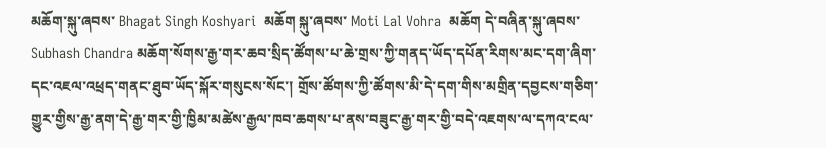མཆོག་སྐུ་ཞབས་ Bhagat Singh Koshyari  མཆོག སྐུ་ཞབས་ Moti Lal Vohra  མཆོག དེ་བཞིན་སྐུ་ཞབས་   Subhash Chandra མཆོག་སོགས་རྒྱ་གར་ཆབ་སྲིད་ཚོགས་པ་ཆེ་གྲས་ཀྱི་གནད་ཡོད་དཔོན་རིགས་མང་དག་ཞིག་དང་འཇལ་འཕྲད་གནང་ཐུབ་ཡོད་སྐོར་གསུངས་སོང་། གྲོས་ཚོགས་ཀྱི་ཚོགས་མི་དེ་དག་གིས་མགྲིན་དབྱངས་གཅིག་གྱུར་གྱིས་རྒྱ་ནག་དེ་རྒྱ་གར་གྱི་ཁྱིམ་མཚེས་རྒྱལ་ཁབ་ཆགས་པ་ནས་བཟུང་རྒྱ་གར་གྱི་བདེ་འཇགས་ལ་དཀའ་ངལ་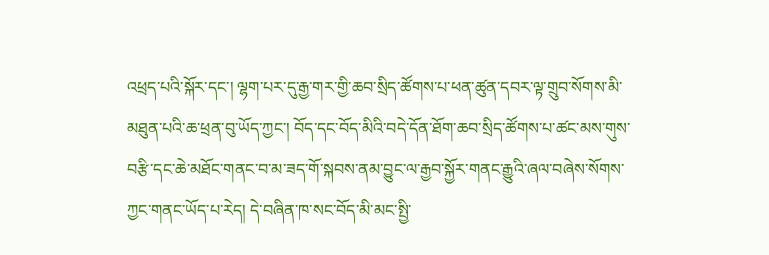འཕྲད་པའི་སྐོར་དང་། ལྷག་པར་དུ་རྒྱ་གར་གྱི་ཆབ་སྲིད་ཚོགས་པ་ཕན་ཚུན་དབར་ལྟ་གྲུབ་སོགས་མི་མཐུན་པའི་ཆ་ཕྲན་བུ་ཡོད་ཀྱང་། བོད་དང་བོད་མིའི་བདེ་དོན་ཐོག་ཆབ་སྲིད་ཚོགས་པ་ཚང་མས་གུས་བརྩི་དང་ཆེ་མཐོང་གནང་བ་མ་ཟད་གོ་སྐབས་ནམ་བྱུང་ལ་རྒྱབ་སྐྱོར་གནང་རྒྱུའི་ཞལ་བཞེས་སོགས་ཀྱང་གནང་ཡོད་པ་རེད། དེ་བཞིན་ཁ་སང་བོད་མི་མང་སྤྱི་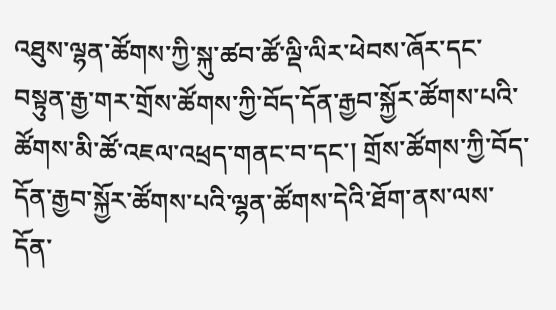འཐུས་ལྷན་ཚོགས་ཀྱི་སྐུ་ཚབ་ཚོ་ལྡི་ལིར་ཕེབས་ཞོར་དང་བསྟུན་རྒྱ་གར་གྲོས་ཚོགས་ཀྱི་བོད་དོན་རྒྱབ་སྐྱོར་ཚོགས་པའི་ཚོགས་མི་ཚོ་འཇལ་འཕྲད་གནང་བ་དང་། གྲོས་ཚོགས་ཀྱི་བོད་དོན་རྒྱབ་སྐྱོར་ཚོགས་པའི་ལྷན་ཚོགས་དེའི་ཐོག་ནས་ལས་དོན་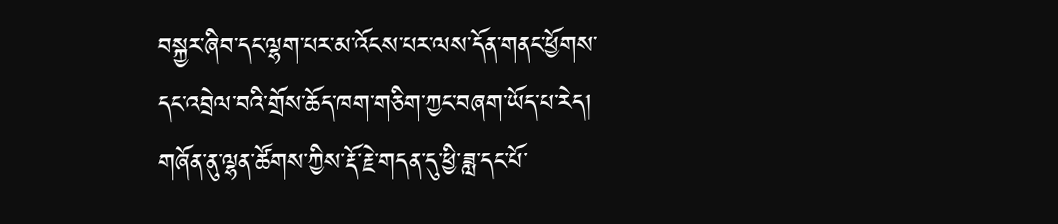བསྐྱར་ཞིབ་དང་ལྷག་པར་མ་འོངས་པར་ལས་དོན་གནང་ཕྱོགས་དང་འབྲེལ་བའི་གྲོས་ཆོད་ཁག་གཅིག་ཀྱང་བཞག་ཡོད་པ་རེད།
གཞོན་ནུ་ལྷན་ཚོགས་ཀྱིས་རྡོ་རྗེ་གདན་དུ་ཕྱི་ཟླ་དང་པོ་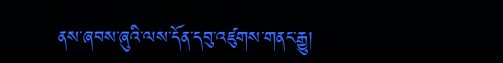ནས་ཞབས་ཞུའི་ལས་དོན་དབུ་འཛུགས་གནང་རྒྱུ།